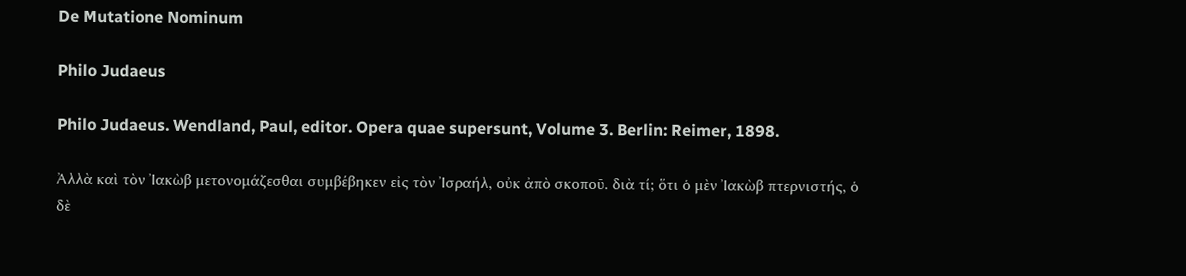De Mutatione Nominum

Philo Judaeus

Philo Judaeus. Wendland, Paul, editor. Opera quae supersunt, Volume 3. Berlin: Reimer, 1898.

Ἀλλὰ καὶ τὸν Ἰακὼβ μετονομάζεσθαι συμβέβηκεν εἰς τὸν Ἰσραήλ, οὐκ ἀπὸ σκοποῦ. διὰ τί; ὅτι ὁ μὲν Ἰακὼβ πτερνιστής, ὁ δὲ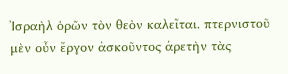Ἰσραὴλ ὁρῶν τὸν θεὸν καλεῖται. πτερνιστοῦ μὲν οὖν ἔργον ἀσκοῦντος ἀρετὴν τὰς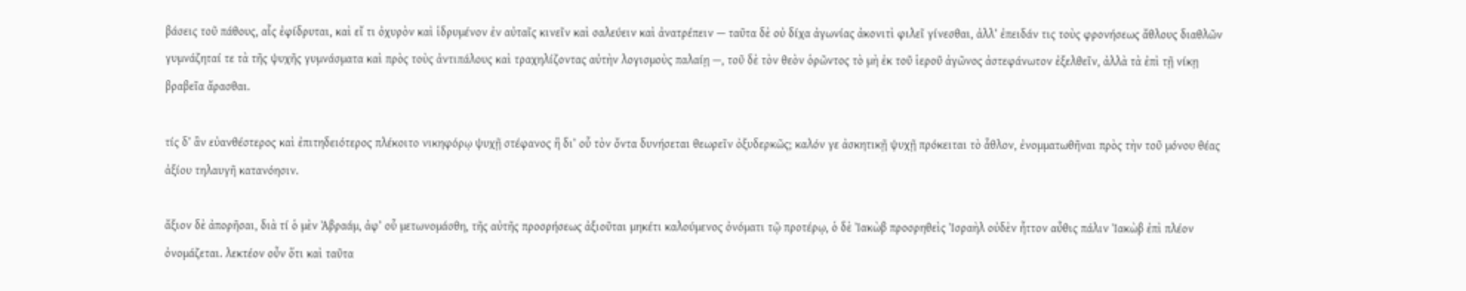βάσεις τοῦ πάθους, αἷς ἐφίδρυται, καὶ εἴ τι ὀχυρὸν καὶ ἱδρυμένον ἐν αὐταῖς κινεῖν καὶ σαλεύειν καὶ ἀνατρέπειν — ταῦτα δὲ οὐ δίχα ἀγωνίας ἀκονιτὶ φιλεῖ γίνεσθαι, ἀλλ’ ἐπειδάν τις τοὺς φρονήσεως ἄθλους διαθλῶν γυμνάζηταί τε τὰ τῆς ψυχῆς γυμνάσματα καὶ πρὸς τοὺς ἀντιπάλους καὶ τραχηλίζοντας αὐτὴν λογισμοὺς παλαίῃ —, τοῦ δὲ τὸν θεὸν ὁρῶντος τὸ μὴ ἐκ τοῦ ἱεροῦ ἀγῶνος ἀστεφάνωτον ἐξελθεῖν, ἀλλὰ τὰ ἐπὶ τῇ νίκῃ βραβεῖα ἄρασθαι.

τίς δ’ ἂν εὐανθέστερος καὶ ἐπιτηδειότερος πλέκοιτο νικηφόρῳ ψυχῇ στέφανος ἢ δι’ οὗ τὸν ὄντα δυνήσεται θεωρεῖν ὀξυδερκῶς; καλόν γε ἀσκητικῇ ψυχῇ πρόκειται τὸ ἆθλον, ἐνομματωθῆναι πρὸς τὴν τοῦ μόνου θέας ἀξίου τηλαυγῆ κατανόησιν.

ἄξιον δὲ ἀπορῆσαι, διὰ τί ὁ μὲν Ἀβραάμ, ἀφ’ οὗ μετωνομάσθη, τῆς αὐτῆς προσρήσεως ἀξιοῦται μηκέτι καλούμενος ὀνόματι τῷ προτέρῳ, ὁ δὲ Ἰακὼβ προσρηθεὶς Ἰσραὴλ οὐδὲν ἧττον αὖθις πάλιν Ἰακὼβ ἐπὶ πλέον ὀνομάζεται. λεκτέον οὖν ὅτι καὶ ταῦτα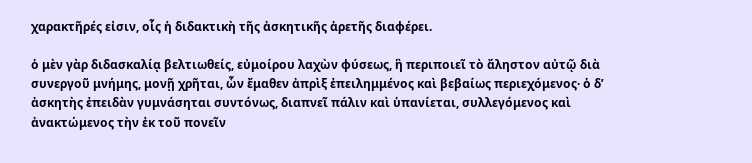χαρακτῆρές εἰσιν, οἷς ἡ διδακτικὴ τῆς ἀσκητικῆς ἀρετῆς διαφέρει.

ὁ μὲν γὰρ διδασκαλίᾳ βελτιωθείς, εὐμοίρου λαχὼν φύσεως, ἣ περιποιεῖ τὸ ἄληστον αὐτῷ διὰ συνεργοῦ μνήμης, μονῇ χρῆται, ὧν ἔμαθεν ἀπρὶξ ἐπειλημμένος καὶ βεβαίως περιεχόμενος· ὁ δ’ ἀσκητὴς ἐπειδὰν γυμνάσηται συντόνως, διαπνεῖ πάλιν καὶ ὑπανίεται, συλλεγόμενος καὶ ἀνακτώμενος τὴν ἐκ τοῦ πονεῖν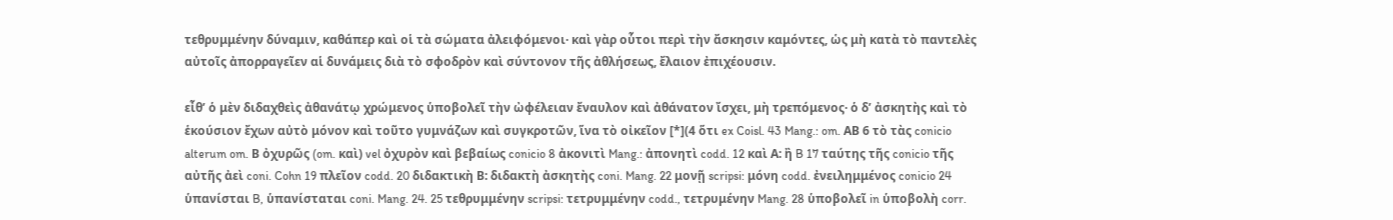τεθρυμμένην δύναμιν, καθάπερ καὶ οἱ τὰ σώματα ἀλειφόμενοι· καὶ γὰρ οὗτοι περὶ τὴν ἄσκησιν καμόντες, ὡς μὴ κατὰ τὸ παντελὲς αὐτοῖς ἀπορραγεῖεν αἱ δυνάμεις διὰ τὸ σφοδρὸν καὶ σύντονον τῆς ἀθλήσεως, ἔλαιον ἐπιχέουσιν.

εἶθ’ ὁ μὲν διδαχθεὶς ἀθανάτῳ χρώμενος ὑποβολεῖ τὴν ὠφέλειαν ἔναυλον καὶ ἀθάνατον ἴσχει, μὴ τρεπόμενος· ὁ δ’ ἀσκητὴς καὶ τὸ ἑκούσιον ἔχων αὐτὸ μόνον καὶ τοῦτο γυμνάζων καὶ συγκροτῶν, ἵνα τὸ οἰκεῖον [*](4 ὅτι ex Coisl. 43 Mang.: om. ΑΒ 6 τὸ τὰς conicio alterum om. Β ὀχυρῶς (om. καὶ) vel ὀχυρὸν καὶ βεβαίως conicio 8 ἀκονιτὶ Mang.: ἀπονητὶ codd. 12 καὶ Α: ἢ B 17 ταύτης τῆς conicio τῆς αὐτῆς ἀεὶ coni. Cohn 19 πλεῖον codd. 20 διδακτικὴ Β: διδακτὴ ἀσκητὴς coni. Mang. 22 μονῇ scripsi: μόνη codd. ἐνειλημμένος conicio 24 ὑπανίσται B, ὑπανίσταται coni. Mang. 24. 25 τεθρυμμένην scripsi: τετρυμμένην codd., τετρυμένην Mang. 28 ὑποβολεῖ in ὑποβολὴ corr.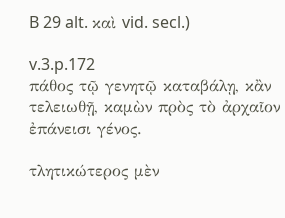B 29 alt. καὶ vid. secl.)

v.3.p.172
πάθος τῷ γενητῷ καταβάλῃ, κἂν τελειωθῇ, καμὼν πρὸς τὸ ἀρχαῖον ἐπάνεισι γένος.

τλητικώτερος μὲν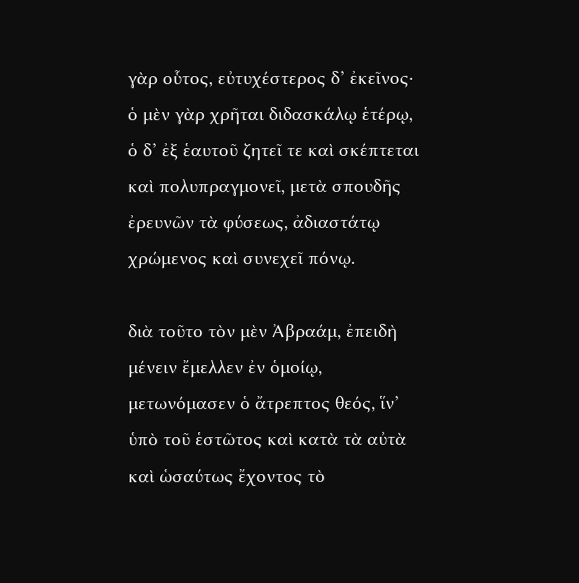γὰρ οὗτος, εὐτυχέστερος δ’ ἐκεῖνος· ὁ μὲν γὰρ χρῆται διδασκάλῳ ἑτέρῳ, ὁ δ’ ἐξ ἑαυτοῦ ζητεῖ τε καὶ σκέπτεται καὶ πολυπραγμονεῖ, μετὰ σπουδῆς ἐρευνῶν τὰ φύσεως, ἀδιαστάτῳ χρώμενος καὶ συνεχεῖ πόνῳ.

διὰ τοῦτο τὸν μὲν Ἀβραάμ, ἐπειδὴ μένειν ἔμελλεν ἐν ὁμοίῳ, μετωνόμασεν ὁ ἄτρεπτος θεός, ἵν’ ὑπὸ τοῦ ἑστῶτος καὶ κατὰ τὰ αὐτὰ καὶ ὡσαύτως ἔχοντος τὸ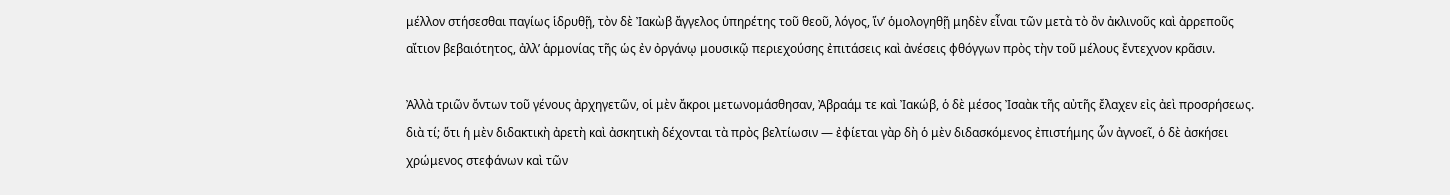μέλλον στήσεσθαι παγίως ἱδρυθῇ, τὸν δὲ Ἰακὼβ ἄγγελος ὑπηρέτης τοῦ θεοῦ, λόγος, ἵν’ ὁμολογηθῇ μηδὲν εἶναι τῶν μετὰ τὸ ὂν ἀκλινοῦς καὶ ἀρρεποῦς αἴτιον βεβαιότητος, ἀλλ’ ἁρμονίας τῆς ὡς ἐν ὀργάνῳ μουσικῷ περιεχούσης ἐπιτάσεις καὶ ἀνέσεις φθόγγων πρὸς τὴν τοῦ μέλους ἔντεχνον κρᾶσιν.

Ἀλλὰ τριῶν ὄντων τοῦ γένους ἀρχηγετῶν, οἱ μὲν ἄκροι μετωνομάσθησαν, Ἀβραάμ τε καὶ Ἰακώβ, ὁ δὲ μέσος Ἰσαὰκ τῆς αὐτῆς ἔλαχεν εἰς ἀεὶ προσρήσεως. διὰ τί; ὅτι ἡ μὲν διδακτικὴ ἀρετὴ καὶ ἀσκητικὴ δέχονται τὰ πρὸς βελτίωσιν — ἐφίεται γὰρ δὴ ὁ μὲν διδασκόμενος ἐπιστήμης ὧν ἀγνοεῖ, ὁ δὲ ἀσκήσει χρώμενος στεφάνων καὶ τῶν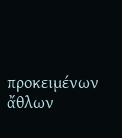προκειμένων ἄθλων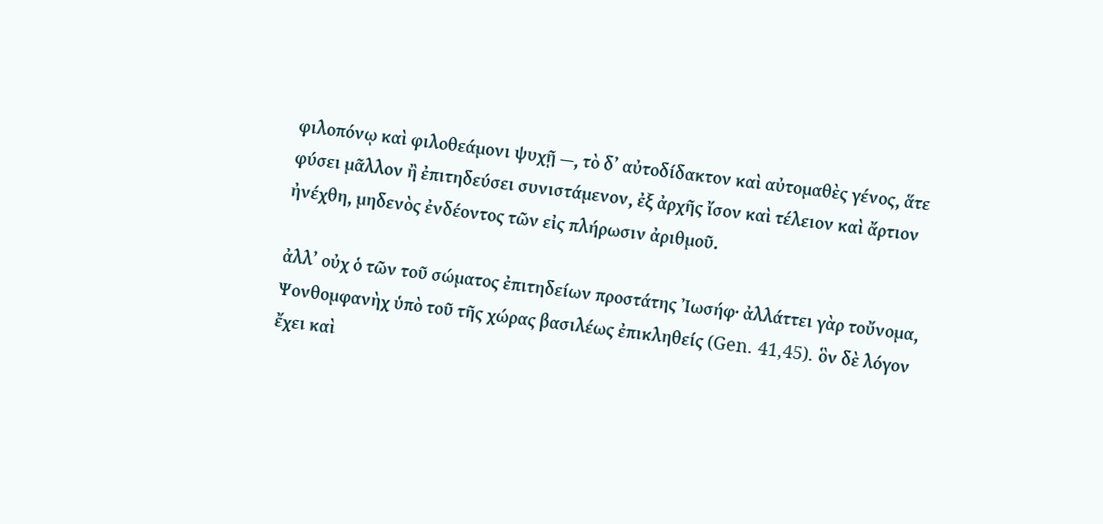φιλοπόνῳ καὶ φιλοθεάμονι ψυχῇ —, τὸ δ’ αὐτοδίδακτον καὶ αὐτομαθὲς γένος, ἅτε φύσει μᾶλλον ἢ ἐπιτηδεύσει συνιστάμενον, ἐξ ἀρχῆς ἴσον καὶ τέλειον καὶ ἄρτιον ἠνέχθη, μηδενὸς ἐνδέοντος τῶν εἰς πλήρωσιν ἀριθμοῦ.

ἀλλ’ οὐχ ὁ τῶν τοῦ σώματος ἐπιτηδείων προστάτης Ἰωσήφ· ἀλλάττει γὰρ τοὔνομα, Ψονθομφανὴχ ὑπὸ τοῦ τῆς χώρας βασιλέως ἐπικληθείς (Gen. 41,45). ὃν δὲ λόγον ἔχει καὶ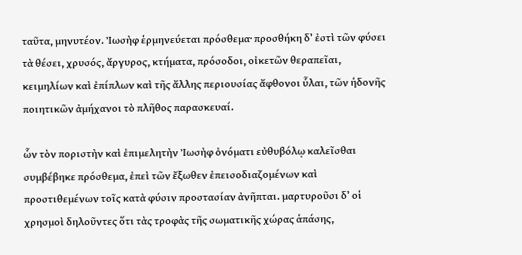ταῦτα, μηνυτέον. Ἰωσὴφ ἑρμηνεύεται πρόσθεμα· προσθήκη δ’ ἐστὶ τῶν φύσει τὰ θέσει, χρυσός, ἄργυρος, κτήματα, πρόσοδοι, οἰκετῶν θεραπεῖαι, κειμηλίων καὶ ἐπίπλων καὶ τῆς ἄλλης περιουσίας ἄφθονοι ὗλαι, τῶν ἡδονῆς ποιητικῶν ἀμήχανοι τὸ πλῆθος παρασκευαί.

ὧν τὸν ποριστὴν καὶ ἐπιμελητὴν Ἰωσὴφ ὀνόματι εὐθυβόλῳ καλεῖσθαι συμβέβηκε πρόσθεμα, ἐπεὶ τῶν ἔξωθεν ἐπεισοδιαζομένων καὶ προστιθεμένων τοῖς κατὰ φύσιν προστασίαν ἀνῆπται. μαρτυροῦσι δ’ οἱ χρησμοὶ δηλοῦντες ὅτι τὰς τροφὰς τῆς σωματικῆς χώρας ἁπάσης,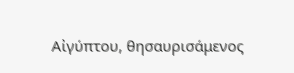Αἰγύπτου, θησαυρισάμενος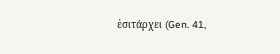ἐσιτάρχει (Gen. 41,